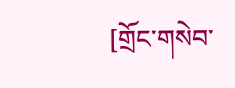[གྲོང་གསེབ་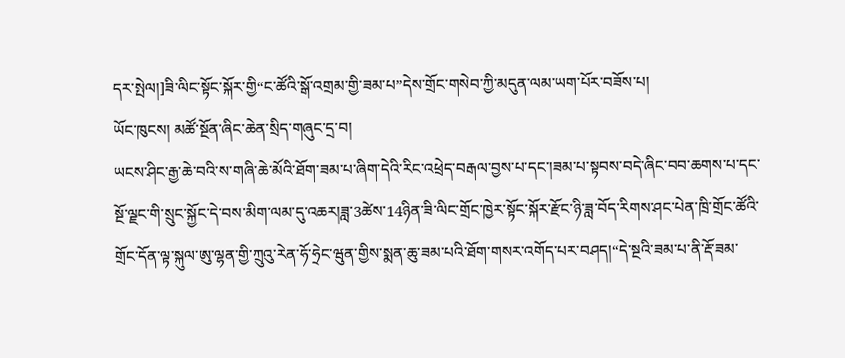དར་སྤེལ།]ཟི་ལིང་སྟོང་སྐོར་གྱི“ང་ཚོའི་སྒོ་འགྲམ་གྱི་ཟམ་པ”དེས་གྲོང་གསེབ་ཀྱི་མདུན་ལམ་ཡག་པོར་བཟོས་པ།
ཡོང་ཁུངས། མཚོ་སྔོན་ཞིང་ཆེན་སྲིད་གཞུང་དྲ་བ།
ཡངས་ཤིང་རྒྱ་ཆེ་བའི་ས་གཞི་ཆེ་མོའི་ཐོག་ཟམ་པ་ཞིག་དེའི་རིང་འཕྲེད་བརྒལ་བྱས་པ་དང་།ཟམ་པ་སྟབས་བདེ་ཞིང་བབ་ཆགས་པ་དང་སྔོ་ལྗང་གི་སྲུང་སྐྱོང་དེ་བས་མིག་ལམ་དུ་འཆར།ཟླ་3ཚེས་14ཉིན་ཟི་ལིང་གྲོང་ཁྱེར་སྟོང་སྐོར་རྫོང་ཉི་ཟླ་བོད་རིགས་ཤང་པེན་ཁྲི་གྲོང་ཚོའི་གྲོང་དོན་ལྟ་སྐུལ་ཨུ་ལྷན་གྱི་ཀྲུའུ་རེན་ཧོ་ཧྲེང་ཝུན་གྱིས་སྨན་ཆུ་ཟམ་པའི་ཐོག་གསར་འགོད་པར་བཤད།“དེ་སྔའི་ཟམ་པ་ནི་རྡོ་ཟམ་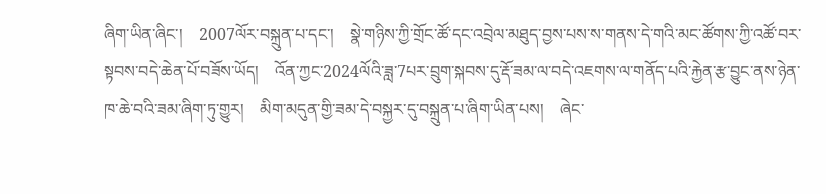ཞིག་ཡིན་ཞིང་།    2007ལོར་བསྐྲུན་པ་དང་།    སྣེ་གཉིས་ཀྱི་གྲོང་ཚོ་དང་འབྲེལ་མཐུད་བྱས་པས་ས་གནས་དེ་གའི་མང་ཚོགས་ཀྱི་འཚོ་བར་སྟབས་བདེ་ཆེན་པོ་བཟོས་ཡོད།    འོན་ཀྱང་2024ལོའི་ཟླ་7པར་བྲུག་སྐབས་དུ་རྡོ་ཟམ་ལ་བདེ་འཇགས་ལ་གནོད་པའི་རྐྱེན་རྩ་བྱུང་ནས་ཉེན་ཁ་ཆེ་བའི་ཟམ་ཞིག་ཏུ་གྱུར།    མིག་མདུན་གྱི་ཟམ་དེ་བསྐྱར་དུ་བསྐྲུན་པ་ཞིག་ཡིན་པས།    ཞེང་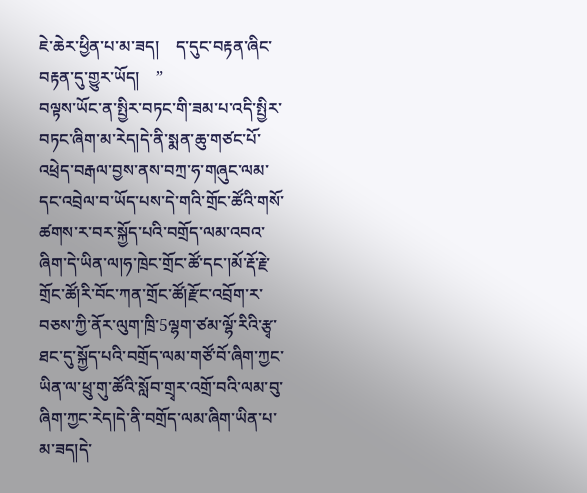ཇེ་ཆེར་ཕྱིན་པ་མ་ཟད།    ད་དུང་བརྟན་ཞིང་བརྟན་དུ་གྱུར་ཡོད།    ”
བལྟས་ཡོང་ན་སྤྱིར་བཏང་གི་ཟམ་པ་འདི་སྤྱིར་བཏང་ཞིག་མ་རེད།དེ་ནི་སྨན་ཆུ་གཙང་པོ་འཕྲེད་བརྒལ་བྱས་ནས་བཀྲ་ཧ་གཞུང་ལམ་དང་འབྲེལ་བ་ཡོད་པས་དེ་གའི་གྲོང་ཚོའི་གསོ་ཚགས་ར་བར་སྐྱོད་པའི་བགྲོད་ལམ་འབའ་ཞིག་དེ་ཡིན་ལ།ཧ་ཁྲེང་གྲོང་ཚོ་དང་།མོ་རྡོ་རྗེ་གྲོང་ཚོ།རི་བོང་ཀན་གྲོང་ཚོ།རྫོང་འབྲོག་ར་བཅས་ཀྱི་ནོར་ལུག་ཁྲི་5ལྷག་ཙམ་ལྷོ་རིའི་རྩྭ་ཐང་དུ་སྐྱོད་པའི་བགྲོད་ལམ་གཙོ་བོ་ཞིག་ཀྱང་ཡིན་ལ་ཕྲུ་གུ་ཚོའི་སློབ་གྲྭར་འགྲོ་བའི་ལམ་བུ་ཞིག་ཀྱང་རེད།དེ་ནི་བགྲོད་ལམ་ཞིག་ཡིན་པ་མ་ཟད།དེ་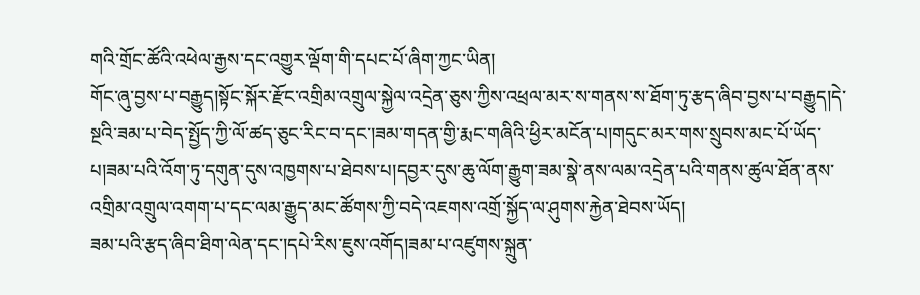གའི་གྲོང་ཚོའི་འཕེལ་རྒྱས་དང་འགྱུར་ལྡོག་གི་དཔང་པོ་ཞིག་ཀྱང་ཡིན།
གོང་ཞུ་བྱས་པ་བརྒྱུད།སྟོང་སྐོར་རྫོང་འགྲིམ་འགྲུལ་སྐྱེལ་འདྲེན་ཅུས་ཀྱིས་འཕྲལ་མར་ས་གནས་ས་ཐོག་ཏུ་རྩད་ཞིབ་བྱས་པ་བརྒྱུད།དེ་སྔའི་ཟམ་པ་བེད་སྤྱོད་ཀྱི་ལོ་ཚད་ཅུང་རིང་བ་དང་།ཟམ་གདན་གྱི་རྨང་གཞིའི་ཕྱིར་མངོན་པ།གདུང་མར་གས་སྲུབས་མང་པོ་ཡོད་པ།ཟམ་པའི་འོག་ཏུ་དགུན་དུས་འཁྱགས་པ་ཐེབས་པ།དབྱར་དུས་ཆུ་ལོག་རྒྱུག་ཟམ་སྣེ་ནས་ལམ་འདྲེན་པའི་གནས་ཚུལ་ཐོན་ནས་འགྲིམ་འགྲུལ་འགག་པ་དང་ལམ་རྒྱུད་མང་ཚོགས་ཀྱི་བདེ་འཇགས་འགྲོ་སྐྱོད་ལ་ཤུགས་རྐྱེན་ཐེབས་ཡོད།
ཟམ་པའི་རྩད་ཞིབ་ཐིག་ལེན་དང་།དཔེ་རིས་ཇུས་འགོད།ཟམ་པ་འཛུགས་སྐྲུན་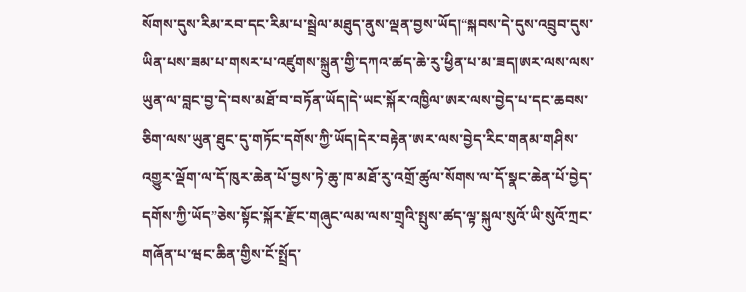སོགས་དུས་རིམ་རབ་དང་རིམ་པ་སྦྲེལ་མཐུད་ནུས་ལྡན་བྱས་ཡོད།“སྐབས་དེ་དུས་འབྲུབ་དུས་ཡིན་པས་ཟམ་པ་གསར་པ་འཛུགས་སྐྲུན་གྱི་དཀའ་ཚད་ཆེ་རུ་ཕྱིན་པ་མ་ཟད།ཨར་ལས་ལས་ཡུན་ལ་བླང་བྱ་དེ་བས་མཐོ་བ་བཏོན་ཡོད།དེ་ཡང་སྐོར་འཁྱིལ་ཨར་ལས་བྱེད་པ་དང་ཆབས་ཅིག་ལས་ཡུན་ཐུང་དུ་གཏོང་དགོས་ཀྱི་ཡོད།དེར་བརྟེན་ཨར་ལས་བྱེད་རིང་གནམ་གཤིས་འགྱུར་ལྡོག་ལ་དོ་ཁུར་ཆེན་པོ་བྱས་ཏེ་ཆུ་ཁ་མཐོ་རུ་འགྲོ་ཚུལ་སོགས་ལ་དོ་སྣང་ཆེན་པོ་བྱེད་དགོས་ཀྱི་ཡོད”ཅེས་སྟོང་སྐོར་རྫོང་གཞུང་ལམ་ལས་གྲྭའི་སྤུས་ཚད་ལྟ་སྐུལ་སུའོ་ཡི་སུའོ་ཀྲང་གཞོན་པ་ཝང་ཆིན་གྱིས་ངོ་སྤྲོད་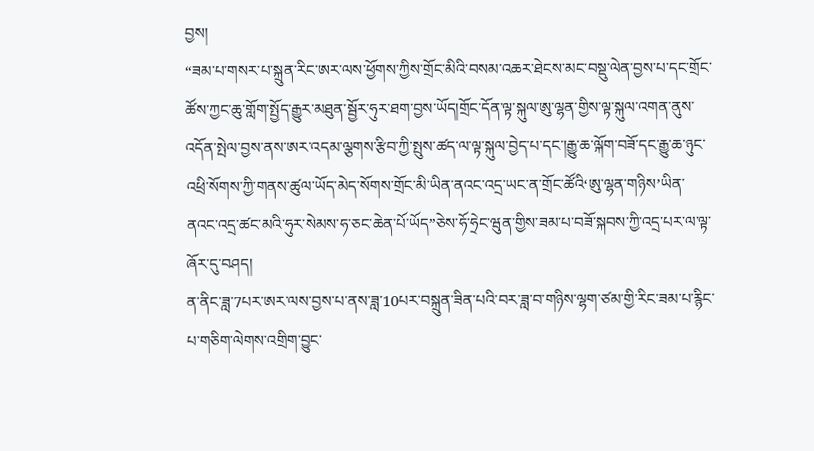བྱས།
“ཟམ་པ་གསར་པ་སྐྲུན་རིང་ཨར་ལས་ཕྱོགས་ཀྱིས་གྲོང་མིའི་བསམ་འཆར་ཐེངས་མང་བསྡུ་ལེན་བྱས་པ་དང་གྲོང་ཚོས་ཀྱང་ཆུ་གློག་སྤྱོད་རྒྱུར་མཐུན་སྦྱོར་ཧུར་ཐག་བྱས་ཡོད།གྲོང་དོན་ལྟ་སྐུལ་ཨུ་ལྷན་གྱིས་ལྟ་སྐུལ་འགན་ནུས་འདོན་སྤེལ་བྱས་ནས་ཨར་འདམ་ལྕགས་རྩིབ་ཀྱི་སྤུས་ཚད་ལ་ལྟ་སྐུལ་བྱེད་པ་དང་།རྒྱུ་ཆ་ལྐོག་བཟོ་དང་རྒྱུ་ཆ་ཉུང་འཕྲི་སོགས་ཀྱི་གནས་ཚུལ་ཡོད་མེད་སོགས་གྲོང་མི་ཡིན་ནའང་འདྲ་ཡང་ན་གྲོང་ཚོའི‘ཨུ་ལྷན་གཉིས’ཡིན་ནའང་འདྲ་ཚང་མའི་ཧུར་སེམས་ཧ་ཅང་ཆེན་པོ་ཡོད”ཅེས་ཧོ་ཧྲེང་ཝུན་གྱིས་ཟམ་པ་བཟོ་སྐབས་ཀྱི་འདྲ་པར་ལ་ལྟ་ཞོར་དུ་བཤད།
ན་ནིང་ཟླ་7པར་ཨར་ལས་བྱས་པ་ནས་ཟླ་10པར་བསྐྲུན་ཟིན་པའི་བར་ཟླ་བ་གཉིས་ལྷག་ཙམ་གྱི་རིང་ཟམ་པ་རྙིང་པ་གཅིག་ལེགས་འགྲིག་བྱུང་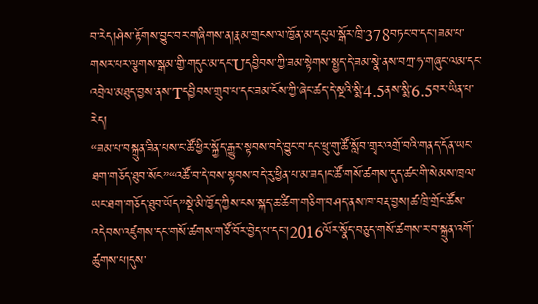བ་རེད།ཤེས་རྟོགས་བྱུང་བར་གཞིགས་ན།རྣམ་གྲངས་ལ་ཁྱོན་མ་དངུལ་སྒོར་ཁྲི་378བཏང་བ་དང་།ཟམ་པ་གསར་པར་ལྕགས་སྒམ་གྱི་གདུང་མ་དང་Uདབྱིབས་ཀྱི་ཟམ་སྟེགས་སྤྱད་དེ་ཟམ་སྣེ་ནས་བཀྲ་ཧ་གཞུང་ལམ་དང་འབྲེལ་མཐུད་བྱས་ནས་Tདབྱིབས་གྲུབ་པ་དང་ཟམ་ངོས་ཀྱི་ཞེང་ཚད་དེ་སྔའི་སྨི་4.5ནས་སྨི་6.5བར་ཡིན་པ་རེད།
“ཟམ་པ་བསྐྲུན་ཟིན་པས་ང་ཚོ་ཕྱིར་སྐྱོད་རྒྱུར་སྟབས་བདེ་བྱུང་བ་དང་ཕྲུ་གུ་ཚོ་སློབ་གྲྭར་འགྲོ་བའི་གནད་དོན་ཡང་ཐག་གཅོད་ཐུབ་སོང”“འཚོ་བ་དེ་བས་སྟབས་བདེ་རུ་ཕྱིན་པ་མ་ཟད།ང་ཚོ་གསོ་ཚགས་དུད་ཚང་གི་སེམས་ཁྲལ་ཡང་ཐག་གཅོད་ཐུབ་ཡོད”སྡེ་མི་ཁྱོད་ཀྱིས་ངས་སྐད་ཆ་ཚིག་གཅིག་བཤད་ནས་ཁ་བརྡ་བྱས།ཚ་ཁྲི་གྲོང་ཚོས་འདེབས་འཛུགས་དང་གསོ་ཚགས་གཙོ་བོར་བྱེད་པ་དང་།2016ལོར་སྣོད་བཅུད་གསོ་ཚགས་ར་བ་སྐྲུན་འགོ་ཚུགས་པ།དུས་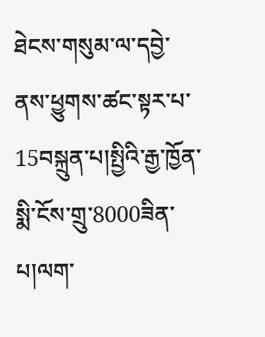ཐེངས་གསུམ་ལ་དབྱེ་ནས་ཕྱུགས་ཚང་སྟར་པ་15བསྐྲུན་པ།སྤྱིའི་རྒྱ་ཁྱོན་སྨི་ངོས་གྲུ་8000ཟིན་པ།ལག་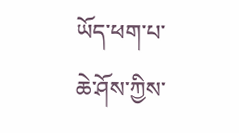ཡོད་ཕག་པ་ཆེ་ཤོས་ཀྱིས་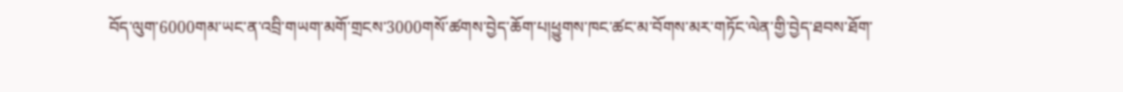བོད་ལུག་6000གམ་ཡང་ན་འབྲི་གཡག་མགོ་གྲངས་3000གསོ་ཚགས་བྱེད་ཆོག་པ།ཕྱུགས་ཁང་ཚང་མ་བོགས་མར་གཏོང་ལེན་གྱི་བྱེད་ཐབས་ཐོག་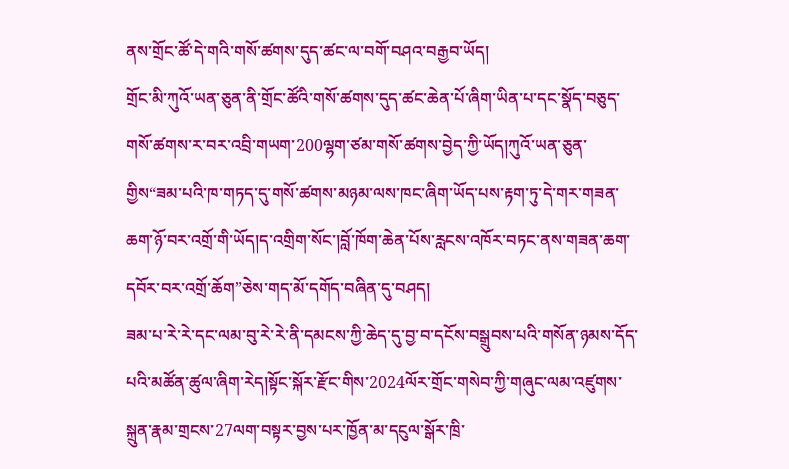ནས་གྲོང་ཚོ་དེ་གའི་གསོ་ཚགས་དུད་ཚང་ལ་བགོ་བཤའ་བརྒྱབ་ཡོད།
གྲོང་མི་ཀུའོ་ཡན་ཅུན་ནི་གྲོང་ཚོའི་གསོ་ཚགས་དུད་ཚང་ཆེན་པོ་ཞིག་ཡིན་པ་དང་སྣོད་བཅུད་གསོ་ཚགས་ར་བར་འབྲི་གཡག་200ལྷག་ཙམ་གསོ་ཚགས་བྱེད་ཀྱི་ཡོད།ཀུའོ་ཡན་ཅུན་གྱིས“ཟམ་པའི་ཁ་གཏད་དུ་གསོ་ཚགས་མཉམ་ལས་ཁང་ཞིག་ཡོད་པས་རྟག་ཏུ་དེ་གར་གཟན་ཆག་ཉོ་བར་འགྲོ་གི་ཡོད།ད་འགྲིག་སོང་།བློ་ཁོག་ཆེན་པོས་རླངས་འཁོར་བཏང་ནས་གཟན་ཆག་དབོར་བར་འགྲོ་ཆོག”ཅེས་གད་མོ་དགོད་བཞིན་དུ་བཤད།
ཟམ་པ་རེ་རེ་དང་ལམ་བུ་རེ་རེ་ནི་དམངས་ཀྱི་ཆེད་དུ་བྱ་བ་དངོས་བསྒྲུབས་པའི་གསོན་ཉམས་དོད་པའི་མཚོན་ཚུལ་ཞིག་རེད།སྟོང་སྐོར་རྫོང་གིས་2024ལོར་གྲོང་གསེབ་ཀྱི་གཞུང་ལམ་འཛུགས་སྐྲུན་རྣམ་གྲངས་27ལག་བསྟར་བྱས་པར་ཁྱོན་མ་དངུལ་སྒོར་ཁྲི་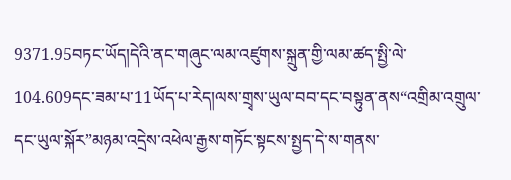9371.95བཏང་ཡོད།དེའི་ནང་གཞུང་ལམ་འཛུགས་སྐྲུན་གྱི་ལམ་ཚད་སྤྱི་ལེ་104.609དང་ཟམ་པ་11ཡོད་པ་རེད།ལས་གྲྭས་ཡུལ་བབ་དང་བསྟུན་ནས“འགྲིམ་འགྲུལ་དང་ཡུལ་སྐོར”མཉམ་འདྲེས་འཕེལ་རྒྱས་གཏོང་སྟངས་སྤྱད་དེ་ས་གནས་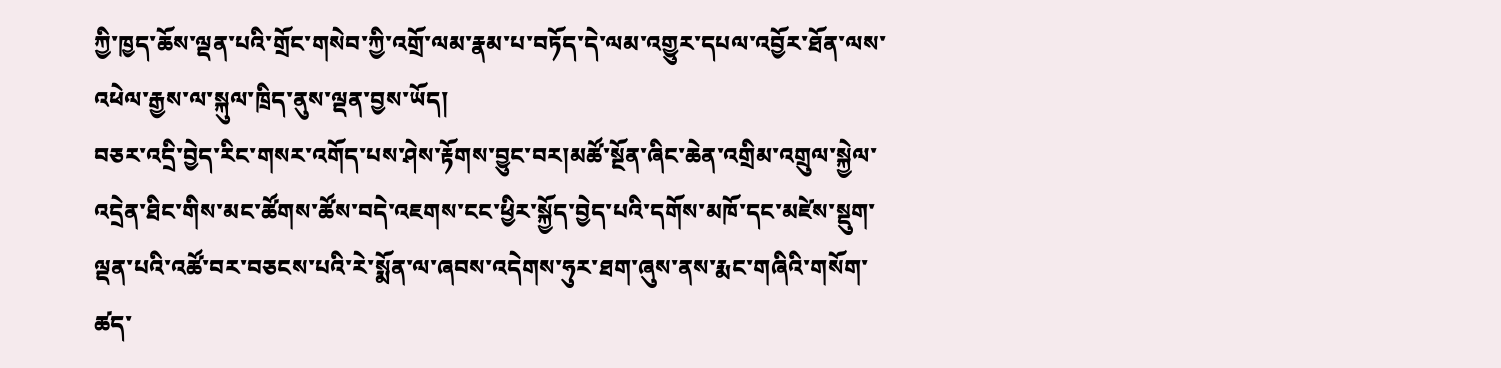ཀྱི་ཁྱད་ཆོས་ལྡན་པའི་གྲོང་གསེབ་ཀྱི་འགྲོ་ལམ་རྣམ་པ་བཏོད་དེ་ལམ་འགྱུར་དཔལ་འབྱོར་ཐོན་ལས་འཕེལ་རྒྱས་ལ་སྐུལ་ཁྲིད་ནུས་ལྡན་བྱས་ཡོད།
བཅར་འདྲི་བྱེད་རིང་གསར་འགོད་པས་ཤེས་རྟོགས་བྱུང་བར།མཚོ་སྔོན་ཞིང་ཆེན་འགྲིམ་འགྲུལ་སྐྱེལ་འདྲེན་ཐིང་གིས་མང་ཚོགས་ཚོས་བདེ་འཇགས་ངང་ཕྱིར་སྐྱོད་བྱེད་པའི་དགོས་མཁོ་དང་མཛེས་སྡུག་ལྡན་པའི་འཚོ་བར་བཅངས་པའི་རེ་སྨོན་ལ་ཞབས་འདེགས་ཧུར་ཐག་ཞུས་ནས་རྨང་གཞིའི་གསོག་ཚད་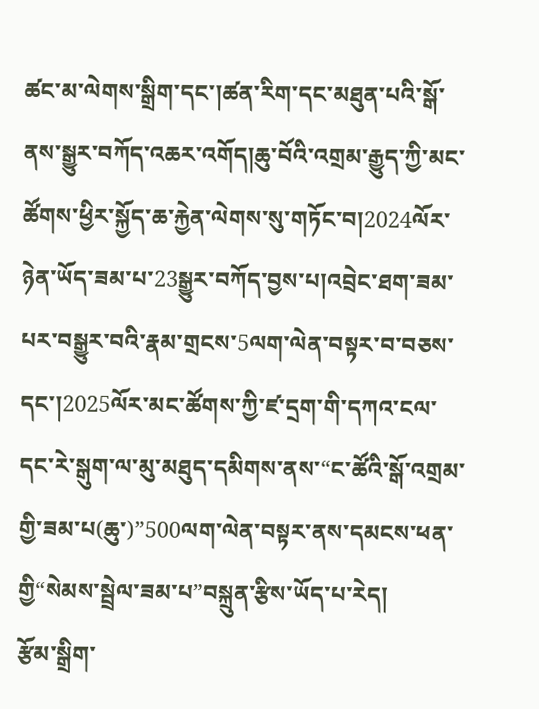ཚང་མ་ལེགས་སྒྲིག་དང་།ཚན་རིག་དང་མཐུན་པའི་སྒོ་ནས་སྒྱུར་བཀོད་འཆར་འགོད།ཆུ་བོའི་འགྲམ་རྒྱུད་ཀྱི་མང་ཚོགས་ཕྱིར་སྐྱོད་ཆ་རྐྱེན་ལེགས་སུ་གཏོང་བ།2024ལོར་ཉེན་ཡོད་ཟམ་པ་23སྒྱུར་བཀོད་བྱས་པ།འབྲེང་ཐག་ཟམ་པར་བསྒྱུར་བའི་རྣམ་གྲངས་5ལག་ལེན་བསྟར་བ་བཅས་དང་།2025ལོར་མང་ཚོགས་ཀྱི་ཛ་དྲག་གི་དཀའ་ངལ་དང་རེ་སྒུག་ལ་མུ་མཐུད་དམིགས་ནས་“ང་ཚོའི་སྒོ་འགྲམ་གྱི་ཟམ་པ(ཆུ་)”500ལག་ལེན་བསྟར་ནས་དམངས་ཕན་གྱི“སེམས་སྦྲེལ་ཟམ་པ”བསྐྲུན་རྩིས་ཡོད་པ་རེད།
རྩོམ་སྒྲིག་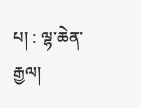པ། : ལྷ་ཆེན་རྒྱལ།